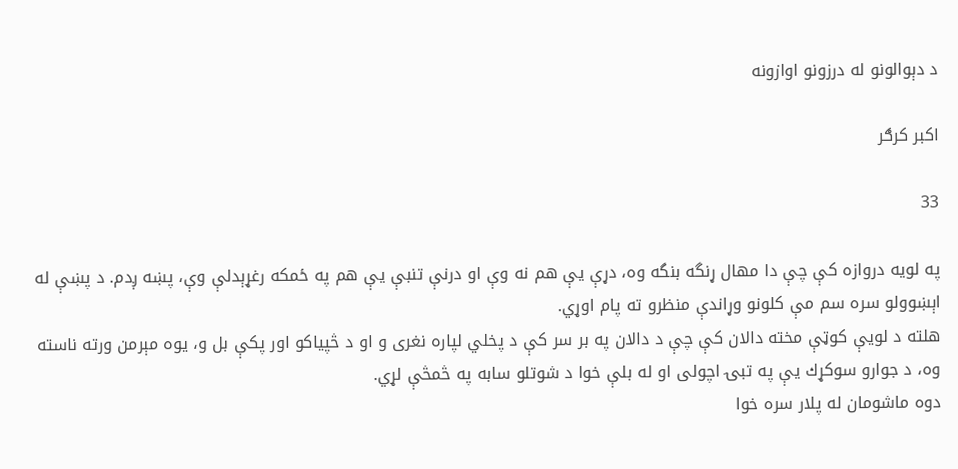د دېوالونو له درزونو اوازونه

اکبر کرګر

33

په لويه دروازه كې چې دا مهال ړنگه بنگه وه، دړې يې هم نه وې او درنې تنبې يې هم په ځمكه رغړېدلې وې، پښه ږدم. د پښې له اېښوولو سره سم مې كلونو وړاندې منظرو ته پام اوړي.
هلته د لويې كوټې مخته دالان كې چې د دالان په بر سر كې د پخلي لپاره نغری و او د څپياكو اور پكې بل و، يوه مېرمن ورته ناسته وه، د جوارو سوكړك يې په تبۍ اچولی او له بلې خوا د شوتلو سابه په څمڅې لړي.
دوه ماشومان له پلار سره خوا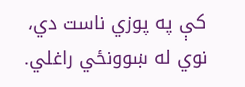كې په پوزي ناست دي، نوي له ښوونځي راغلي.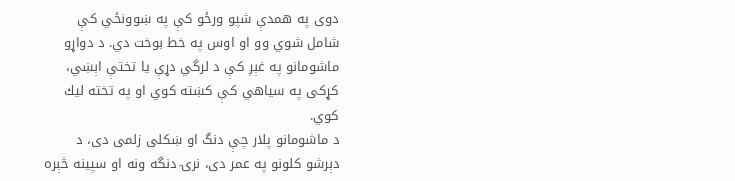دوی په همدې شپو ورځو كې په ښوونځي كې شامل شوي وو او اوس په خط بوخت دي. د دواړو ماشومانو په غېږ كې د لرگي دړې يا تختې اېښي، کړکی په سياهي كې كښته كوي او په تخته ليك كوي.
د ماشومانو پلار چې دنگ او ښكلی زلمی دی، د دېرشو كلونو په عمر دى، نرۍ دنگه ونه او سپينه څېره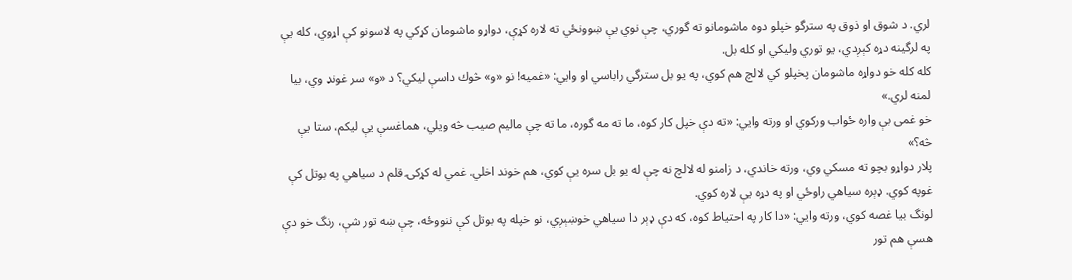لري. د شوق او ذوق په سترگو خپلو دوه ماشومانو ته گوري، چې نوي يې ښوونځي ته لاره كړې، دواړو ماشومان كړكي په لاسونو كې اړوي، كله يې په لرگينه دړه كېږدي، يو توري وليكي او كله بل.
كله كله خو دواړه ماشومان پخپلو كي لالچ هم كوي، په يو بل سترگي راباسي او وايي: «غميه! نو «و» څوك داسې ليكي؟ د «و» سر غونډ وي، بيا لمنه لري.»
خو غمی بې واره ځواب ورکوي او ورته وايي: «ته دې خپل كار كوه، ما ته مه گوره، ما ته چې ماليم صيب څه ويلي، هماغسې يې ليكم، ستا يې څه؟»
پلار دواړو بچو ته مسكي وي، ورته خاندي، د زامنو له لالچ نه چې له يو بل سره يې كوي، هم خوند اخلي. غمي له كړكۍ قلم د سياهي په بوتل كې غوپه كوي. ډېره سياهي راوځي او په دړه يې لاره كوي.
لونگ بيا غصه كوي، ورته وايي: «دا كار په احتياط كوه، كه دې ډېر دا سياهي خوښېږي، نو خپله په بوتل كې ننووځه، چې ښه تور شې، رنگ خو دې هسې هم تور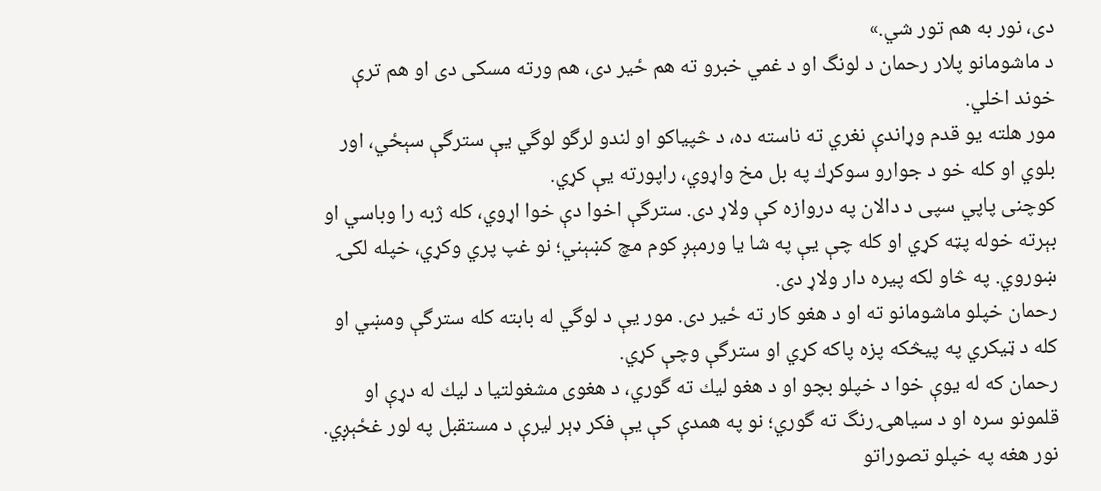دى، نور به هم تور شي.»
د ماشومانو پلار رحمان د لونگ او د غمي خبرو ته هم ځیر دی، هم ورته مسكی دی او هم ترې خوند اخلي.
مور هلته يو قدم وړاندې نغري ته ناسته ده، د څپياكو او لندو لرگو لوگي يې سترگې سېځي، اور بلوي او كله خو د جوارو سوكړك په بل مخ واړوي، راپورته يې كړي.
كوچنی پاپي سپی د دالان په دروازه كې ولاړ دى. سترگې اخوا دې خوا اړوي، كله ژبه را وباسي او بېرته خوله پټه كړي او كله چې يې په شا يا ورمېږ كوم مچ كښېني؛ نو غپ پري وکړي، خپله لكۍ ښوروي. په څاو لكه پیره دار ولاړ دى.
رحمان خپلو ماشومانو ته او د هغو كار ته ځير دى. مور يې د لوگي له بابته كله سترگې ومښي او كله د ټیكري په پيڅكه پزه پاكه كړي او سترگې وچې كړي.
رحمان كه له يوې خوا د خپلو بچو او د هغو ليك ته گوري، د هغوی مشغولتيا د ليك له دړې او قلمونو سره او د سياهۍ رنگ ته گوري؛ نو په همدې كې يې فكر ډېر ليرې د مستقبل په لور غځېږي. نور هغه په خپلو تصوراتو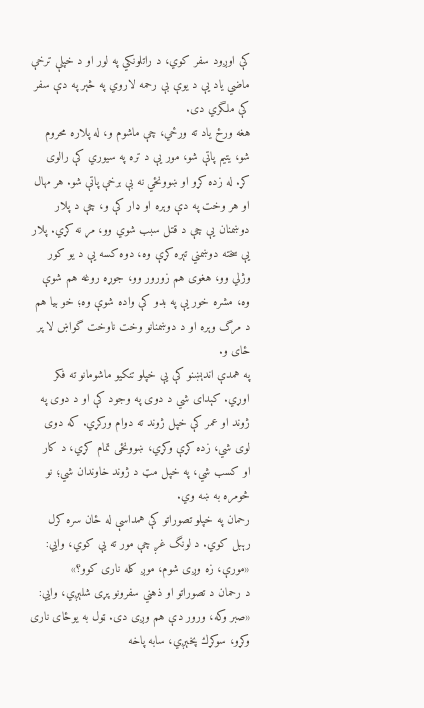كې اوږود سفر كوي، د راتلونكي په لور او د خپلې ترخې ماضي ياد يې د یوې بې رحمه لاروي په څېر په دې سفر كې ملگري دی.
هغه ورځ ياد ته ورځي، چې ماشوم و، له پلاره محروم شو، يتيم پاتې شو، مور يې د تره په سيوري كې رالوی كړ. له زده كړو او ښوونځي نه بې برخې پاتې شو. هر مهال او هر وخت په دې وېره او ډار كې و، چې د پلار دوښمنان يې چې د قتل سبب شوي وو، مړ نه كړي. پلار یې سخته دوښمني تېره كړې وه، دوه كسه يې د يو كور وژلي وو، هغوی هم زورور وو، جوړه روغه هم شوې وه، مشره خور يې په بدو كې واده شوې وه؛ خو بيا هم د مرگ وېره او د دوښمنانو وخت ناوخت گواښ لا پر ځاى و.
په همدې اندېښنو كې يې خپلو تنكيو ماشومانو ته فكر اوړي. كېداى شي د دوى په وجود كې او د دوى په ژوند او عمر كې خپل ژوند ته دوام وركړي. كه دوی لوی شي، زده كړې وكړي، ښوونځی تمام كړي، د كار او كسب شي، په خپل مټ د ژوند خاوندان شي؛ نو څومره به ښه وي.
رحمان په خپلو تصوراتو كې همداسې له ځان سره كرل رېبل كوي. د لونگ غږ چې مور ته يې كوي، وايي: «مورې، زه وږی شوم، موږ كله ناری كوو؟»
د رحمان د تصوراتو او ذهني سفرونو پړی شلېږي، وايي: «صبر وكه، ورور دې هم وږى دى. ټول به یوځای ناری وکړو، سوكړك پخېږي، سابه پاخه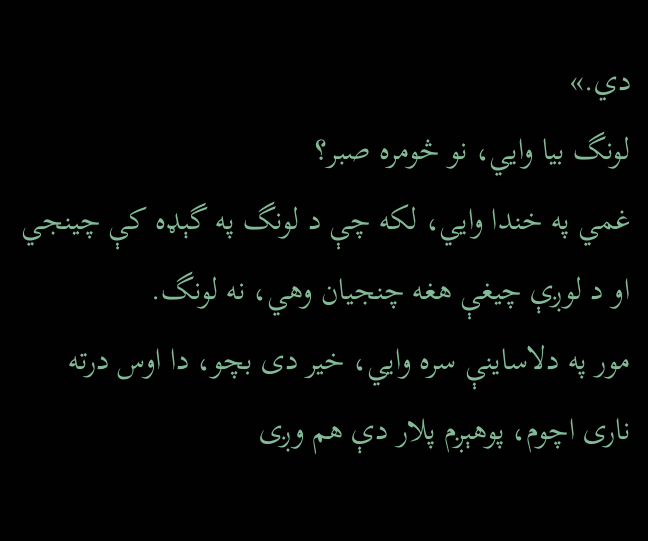دي.»
لونگ بيا وايي، نو څومره صبر؟
غمي په خندا وايي، لكه چې د لونگ په گېډه كې چینجي او د لوږې چيغې هغه چنجيان وهي، نه لونگ.
مور په دلاساينې سره وايي، خير دی بچو، دا اوس درته ناری اچوم، پوهېږم پلار دې هم وږى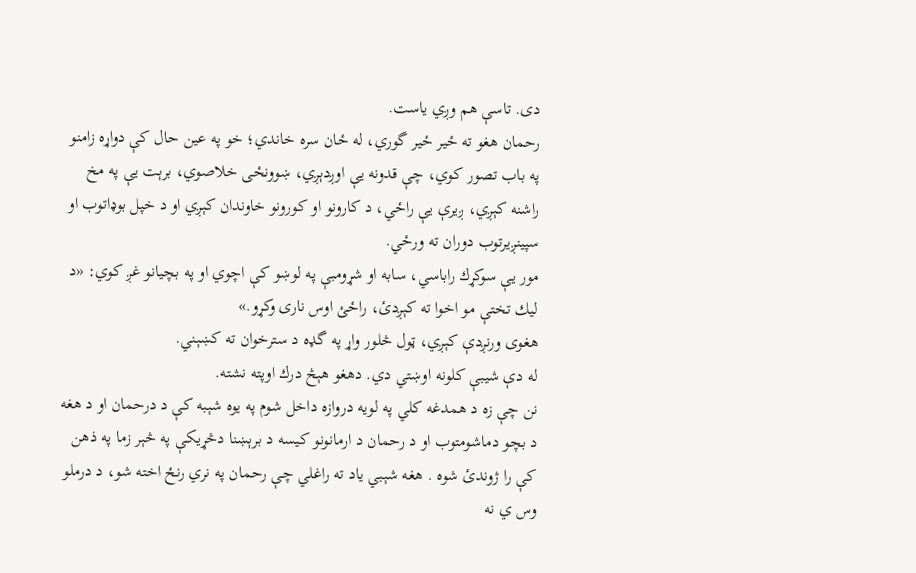دى. تاسې هم وږي ياست.
رحمان هغو ته ځير ځير گوري، له ځان سره خاندي؛ خو په عين حال كې دواړه زامنو په باب تصور كوي، چې قدونه يې اوږدېږي، ښوونځی خلاصوي، برېت يې په مخ راشنه كېږي، ږيرې يې راځي، د كارونو او كورونو خاوندان كېږي او د خپل بوډاتوب او سپينږیرتوب دوران ته ورځي.
مور يې سوكړك راباسي، سابه او شړومبې په لوښو كې اچوي او په بچيانو غږ كوي: «د ليك تختې مو اخوا ته كېږدئ، راځئ اوس ناری وكړو.»
هغوی ورنږدې كېږي، ټول څلور واړ په گډه د سترخوان ته كښېني.
له دې شيبې كلونه اوښتي دي. دهغو هېڅ درك اوپته نشته.
نن چې زه د همدغه كلي په لويه دروازه داخل شوم په يوه شېبه كې د درحمان او د هغه د بچو دماشومتوب او د رحمان د ارمانونو كيسه د برېښنا دڅړیكې په څېر زما په ذهن كې را ژوندئ شوه . هغه شېبي ياد ته راغلي چې رحمان په نري رنځ اخته شو، د درملو وس ي نه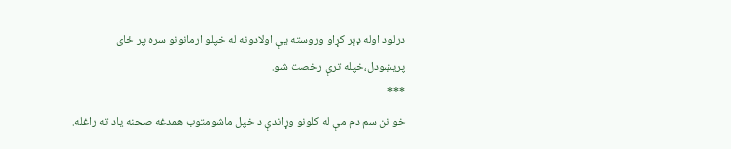درلود اوله ډېر كړاو وروسته يې اولادونه له خپلو ارمانونو سره پر ځاى پريښودل،خپله ترې رخصت شو.
***
خو نن سم دم مې له كلونو وړاندې د خپل ماشومتوب همدغه صحنه ياد ته راغله.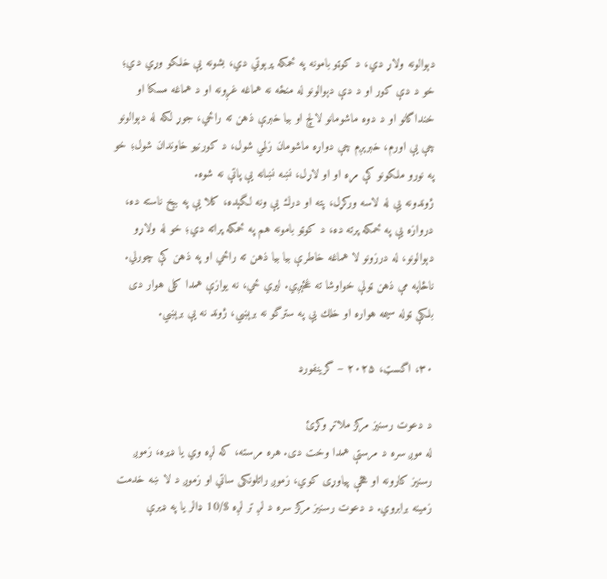دېوالونه ولاړ دي، د كوټو بامونه په ځمكه پرېوتي دي، بشونه يې خلكو وړي دي؛ خو د دې كور او د دې دېوالونو له منځه نه هماغه غږونه او د هماغه مسكا او خنداگانو او د دوه ماشومانو لالچ او بيا خبرې ذهن ته راځي، جوړ لكه له دېوالونو چې يې اورم، خبرېږم چې دواړه ماشومان زلمي شول، د كورنيو خاوندان شول؛ خو په نورو ملكونو كې مړه او او لاړل، نښه نښانه يې پاتې نه شوه.
ژوندونه يې له لاسه وركړل، پته او درك يې ونه لگېده، كلا يې په بېخ ناسته ده، دروازه يې په ځمكه پرته ده، د كوټو بامونه هم په ځمكه پراته دي؛ خو له ولاړو دېوالونو، له درزونو لا هماغه خاطرې بيا بيا ذهن ته راځي او په ذهن كې چورلي.
ناڅاپه مې ذهن ټولې خواوشا ته غځېږي. ليري ځي، نه يوازې همدا كلی هوار دى بلكې ټوله سيمه هواره او خلك يې په سترگو نه برېښي، ژوند نه یې برېښي.

۳۰، اگسټ، ۲۰۲۵ – گرينفورډ

د دعوت رسنیز مرکز ملاتړ وکړئ
له موږ سره د مرستې همدا وخت دی. هره مرسته، که لږه وي یا ډیره، زموږ رسنیز کارونه او هڅې پیاوړی کوي، زموږ راتلونکی ساتي او زموږ د لا ښه خدمت زمینه برابروي. د دعوت رسنیز مرکز سره د لږ تر لږه $/10 ډالر یا په ډیرې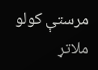مرستې کولو ملاتړ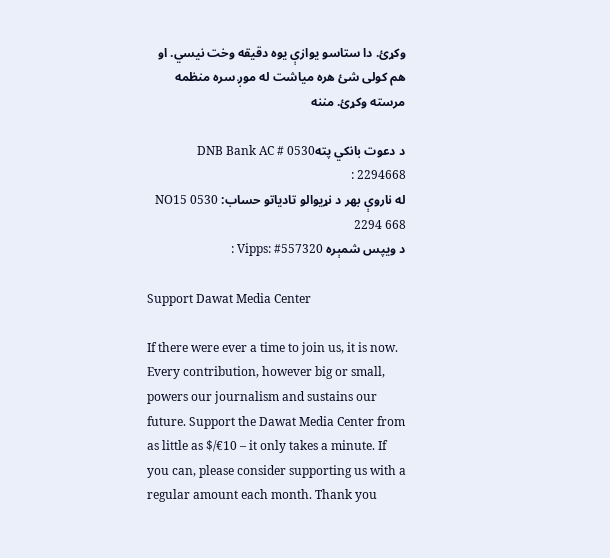وکړئ. دا ستاسو یوازې یوه دقیقه وخت نیسي. او هم کولی شئ هره میاشت له موږ سره منظمه مرسته وکړئ. مننه

د دعوت بانکي پتهDNB Bank AC # 0530 2294668 :
له ناروې بهر د نړیوالو تادیاتو حساب: NO15 0530 2294 668
د ویپس شمېره Vipps: #557320 :

Support Dawat Media Center

If there were ever a time to join us, it is now. Every contribution, however big or small, powers our journalism and sustains our future. Support the Dawat Media Center from as little as $/€10 – it only takes a minute. If you can, please consider supporting us with a regular amount each month. Thank you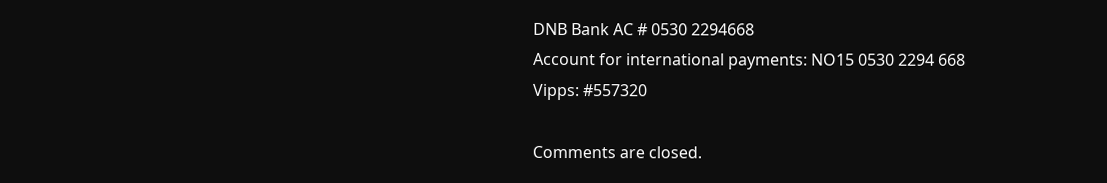DNB Bank AC # 0530 2294668
Account for international payments: NO15 0530 2294 668
Vipps: #557320

Comments are closed.